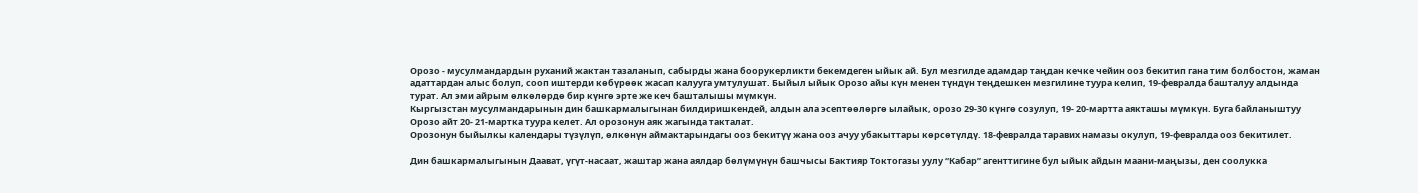Орозо - мусулмандардын руханий жактан тазаланып, сабырды жана боорукерликти бекемдеген ыйык ай. Бул мезгилде адамдар таңдан кечке чейин ооз бекитип гана тим болбостон, жаман адаттардан алыс болуп, сооп иштерди көбүрөөк жасап калууга умтулушат. Быйыл ыйык Орозо айы күн менен түндүн теңдешкен мезгилине туура келип, 19-февралда башталуу алдында турат. Ал эми айрым өлкөлөрдө бир күнгө эрте же кеч башталышы мүмкүн.
Кыргызстан мусулмандарынын дин башкармалыгынан билдиришкендей, алдын ала эсептөөлөргө ылайык, орозо 29-30 күнгө созулуп, 19- 20-мартта аякташы мүмкүн. Буга байланыштуу Орозо айт 20- 21-мартка туура келет. Ал орозонун аяк жагында такталат.
Орозонун быйылкы календары түзүлүп, өлкөнүн аймактарындагы ооз бекитүү жана ооз ачуу убакыттары көрсөтүлдү. 18-февралда таравих намазы окулуп, 19-февралда ооз бекитилет.

Дин башкармалыгынын Даават, үгүт-насаат, жаштар жана аялдар бөлүмүнүн башчысы Бактияр Токтогазы уулу “Кабар” агенттигине бул ыйык айдын маани-маңызы, ден соолукка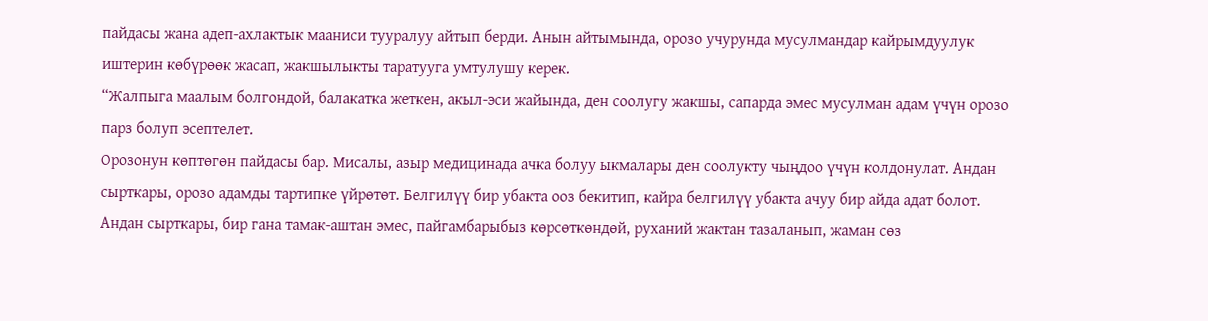пайдасы жана адеп-ахлактык мааниси тууралуу айтып берди. Анын айтымында, орозо учурунда мусулмандар кайрымдуулук иштерин көбүрөөк жасап, жакшылыкты таратууга умтулушу керек.
“Жалпыга маалым болгондой, балакатка жеткен, акыл-эси жайында, ден соолугу жакшы, сапарда эмес мусулман адам үчүн орозо парз болуп эсептелет.
Орозонун көптөгөн пайдасы бар. Мисалы, азыр медицинада ачка болуу ыкмалары ден соолукту чыңдоо үчүн колдонулат. Андан сырткары, орозо адамды тартипке үйрөтөт. Белгилүү бир убакта ооз бекитип, кайра белгилүү убакта ачуу бир айда адат болот.
Андан сырткары, бир гана тамак-аштан эмес, пайгамбарыбыз көрсөткөндөй, руханий жактан тазаланып, жаман сөз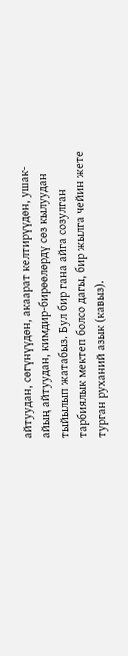айтуудан, сөгүнүүдөн, акаарат келтирүүдөн, ушак-айың айтуудан, кимдир-бирөөлөрдү сөз кылуудан тыйылып жатабыз. Бул бир гана айга созулган тарбиялык мектеп болсо дагы, бир жылга чейин жете турган руханий азык (кавыз).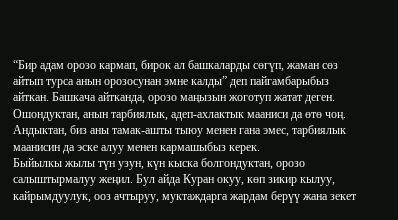“Бир адам орозо кармап, бирок ал башкаларды сөгүп, жаман сөз айтып турса анын орозосунан эмне калды” деп пайгамбарыбыз айткан. Башкача айтканда, орозо маңызын жоготуп жатат деген. Ошондуктан, анын тарбиялык, адеп-ахлактык мааниси да өтө чоң. Андыктан, биз аны тамак-ашты тыюу менен гана эмес, тарбиялык маанисин да эске алуу менен кармашыбыз керек.
Быйылкы жылы түн узун, күн кыска болгондуктан, орозо салыштырмалуу жеңил. Бул айда Куран окуу, көп зикир кылуу, кайрымдуулук, ооз ачтыруу, муктаждарга жардам берүү жана зекет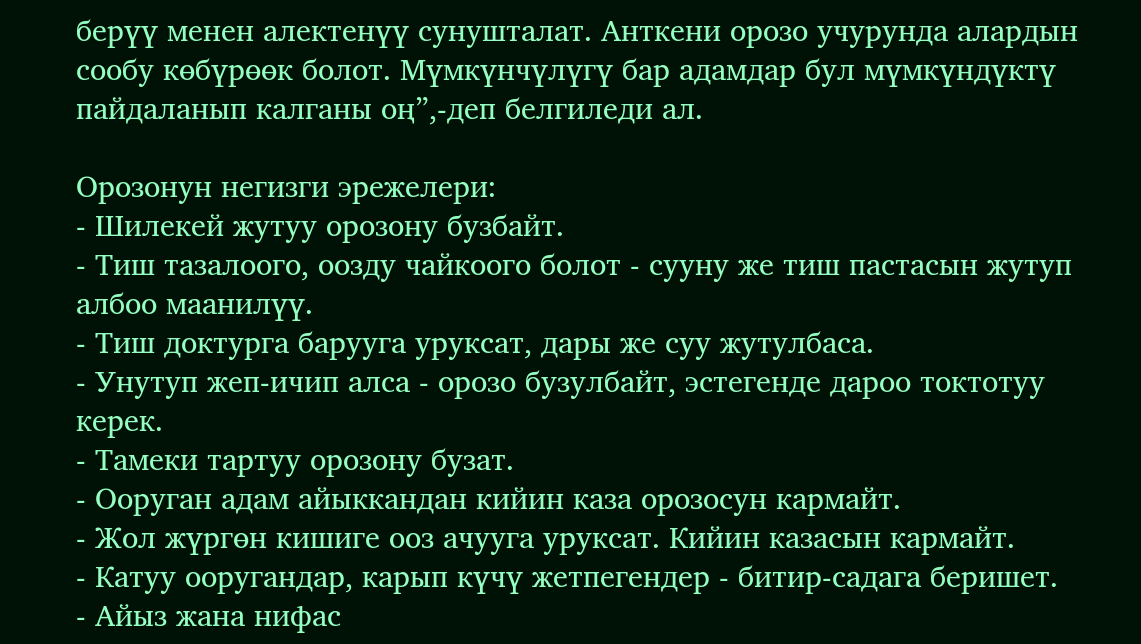берүү менен алектенүү сунушталат. Анткени орозо учурунда алардын сообу көбүрөөк болот. Мүмкүнчүлүгү бар адамдар бул мүмкүндүктү пайдаланып калганы оң”,-деп белгиледи ал.

Орозонун негизги эрежелери:
- Шилекей жутуу орозону бузбайт.
- Тиш тазалоого, оозду чайкоого болот - сууну же тиш пастасын жутуп албоо маанилүү.
- Тиш доктурга барууга уруксат, дары же суу жутулбаса.
- Унутуп жеп-ичип алса - орозо бузулбайт, эстегенде дароо токтотуу керек.
- Тамеки тартуу орозону бузат.
- Ооруган адам айыккандан кийин каза орозосун кармайт.
- Жол жүргөн кишиге ооз ачууга уруксат. Кийин казасын кармайт.
- Катуу ооругандар, карып күчү жетпегендер - битир-садага беришет.
- Айыз жана нифас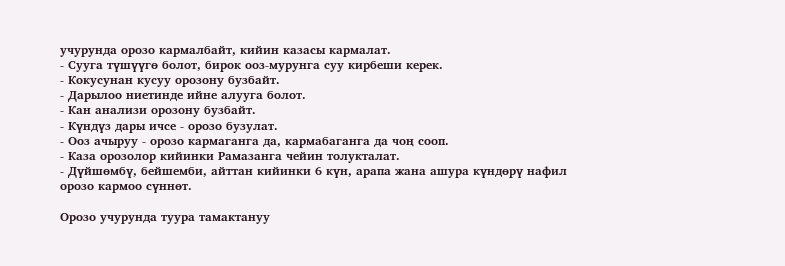учурунда орозо кармалбайт, кийин казасы кармалат.
- Сууга түшүүгө болот, бирок ооз-мурунга суу кирбеши керек.
- Кокусунан кусуу орозону бузбайт.
- Дарылоо ниетинде ийне алууга болот.
- Кан анализи орозону бузбайт.
- Күндүз дары ичсе - орозо бузулат.
- Ооз ачыруу - орозо кармаганга да, кармабаганга да чоң сооп.
- Каза орозолор кийинки Рамазанга чейин толукталат.
- Дүйшөмбү, бейшемби, айттан кийинки 6 күн, арапа жана ашура күндөрү нафил орозо кармоо сүннөт.

Орозо учурунда туура тамактануу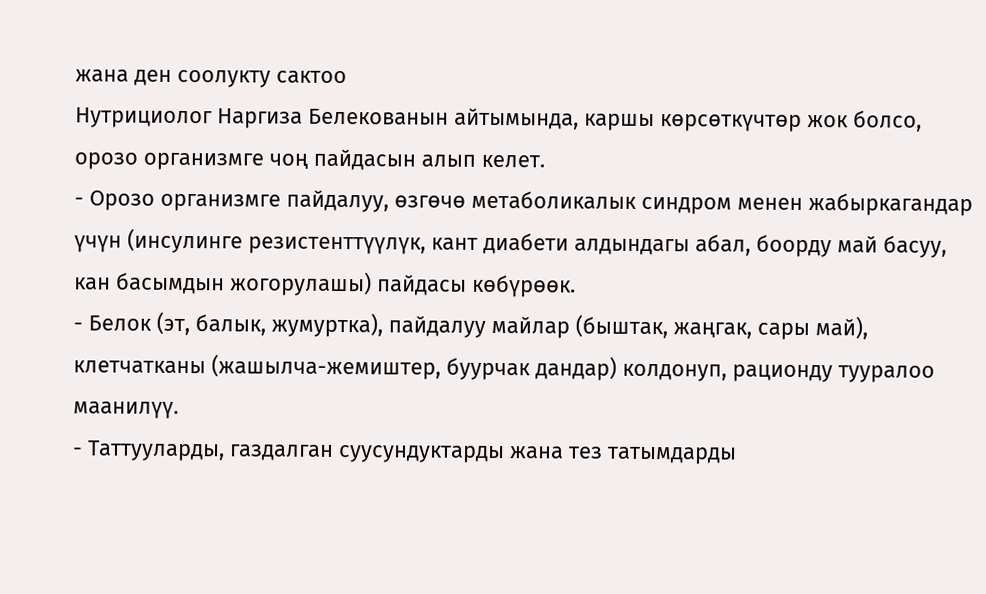жана ден соолукту сактоо
Нутрициолог Наргиза Белекованын айтымында, каршы көрсөткүчтөр жок болсо, орозо организмге чоң пайдасын алып келет.
- Орозо организмге пайдалуу, өзгөчө метаболикалык синдром менен жабыркагандар үчүн (инсулинге резистенттүүлүк, кант диабети алдындагы абал, боорду май басуу, кан басымдын жогорулашы) пайдасы көбүрөөк.
- Белок (эт, балык, жумуртка), пайдалуу майлар (быштак, жаңгак, сары май), клетчатканы (жашылча-жемиштер, буурчак дандар) колдонуп, рационду тууралоо маанилүү.
- Таттууларды, газдалган суусундуктарды жана тез татымдарды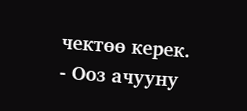чектөө керек.
- Ооз ачууну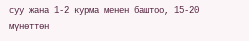суу жана 1-2 курма менен баштоо, 15-20 мүнөттөн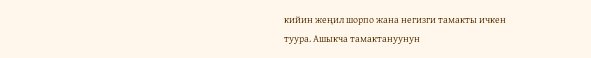кийин жеңил шорпо жана негизги тамакты ичкен туура. Ашыкча тамактануунун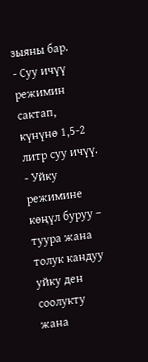зыяны бар.
- Суу ичүү режимин сактап, күнүнө 1,5-2 литр суу ичүү.
- Уйку режимине көңүл буруу – туура жана толук кандуу уйку ден соолукту жана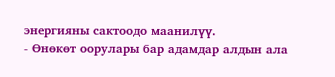энергияны сактоодо маанилүү.
- Өнөкөт оорулары бар адамдар алдын ала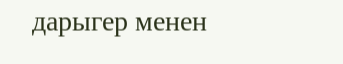дарыгер менен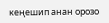кеңешип анан орозо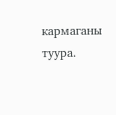кармаганы туура.